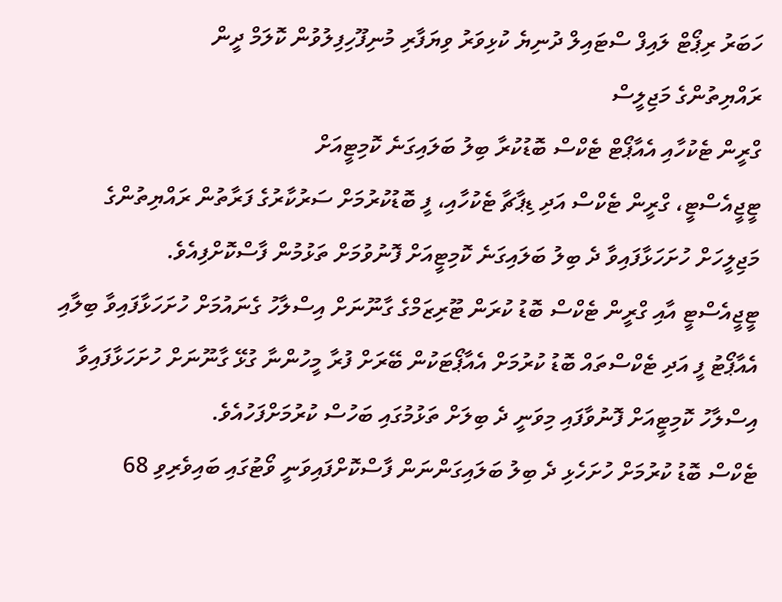ހަބަރު ރިޕޯޓް ލައިފް ސްޓައިލް ދުނިޔެ ކުޅިވަރު ވިޔަފާރި މުނިފޫހިފިލުވުން ކޮލަމް ދީން
ރައްޔިތުންގެ މަޖިލީސް
ގްރީން ޓެކުހާއި އެއާޕޯޓް ޓެކްސް ބޮޑުކުރާ ބިލު ބަލައިގަނެ ކޮމިޓީއަށް
ޓީޖީއެސްޓީ، ގްރީން ޓެކްސް އަދި ޑިޕާޗާ ޓެކުހާއި، ފީ ބޮޑުކުރުމަށް ސަރުކާރުގެ ފަރާތުން ރައްޔިތުންގެ މަޖިލީހަށް ހުށަހަޅާފައިވާ ދެ ބިލު ބަލައިގަނެ ކޮމިޓީއަށް ފޮނުވުމަށް ތަޅުމުން ފާސްކޮށްފިއެވެ.
ޓީޖީއެސްޓީ އާއި ގްރީން ޓެކްސް ބޮޑު ކުރަން ޓޫރިޒަމްގެ ގާނޫނަށް އިސްލާހު ގެނައުމަށް ހުށަހަޅާފައިވާ ބިލާއި އެއާޕޯޓު ފީ އަދި ޓެކްސްތައް ބޮޑު ކުރުމަށް އެއާޕޯޓަކުން ބޭރަށް ފުރާ މީހުންނާ ގުޅޭ ގާނޫނަށް ހުށަހަޅާފައިވާ އިސްލާހު ކޮމިޓީއަށް ފޮނުވާފައި މިވަނީ ދެ ބިލަށް ތަޅުމުގައި ބަހުސް ކުރުމަށްފަހުއެވެ.
ޓެކްސް ބޮޑު ކުރުމަށް ހުށަހެޅި ދެ ބިލު ބަލައިގަންނަން ފާސްކޮށްފައިވަނީ ވޯޓުގައި ބައިވެރިވި 68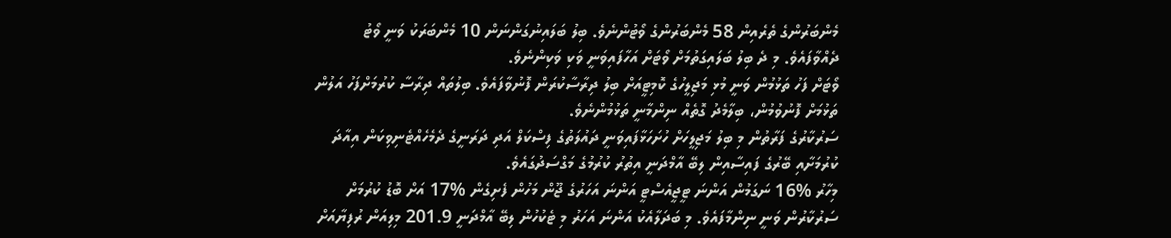މެންބަރުންގެ ތެރެއިން 58 މެންބަރުންގެ ވޯޓުންނެވެ. ބިލު ބަލައިނުގަންނަން 10 މެންބަރަކު ވަނީ ވޯޓު ދެއްވާފައެވެ. މި ދެ ބިލު ބަލައިގަތުމަށް ވޯޓަށް އަހާފައިވަނީ ވަކި ވަކިންނެވެ.
ވޯޓަށް ފަހު ތަޅުމުން ވަނީ މުޅި މަޖިލީހުގެ ކޮމިޓީއަށް ބިލު ދިރާސާކުރަން ފޮނުވާފައެވެ. ބިލުތައް ދިރާސާ ކުރުމަށްފަހު އަލުން ތަޅުމަށް ފޮނުވުމުން، ބިލާމެދު ގޮތެއް ނިންމާނީ ތަޅުމުންނެވެ.
ސަރުކާރުގެ ފަރާތުން މި ބިލު މަޖިލީހަށް ހުށަހަޅާފައިވަނީ ދައުލަތުގެ ފިސްކަލް އަދި ދަރަނީގެ ދެމެހެއްޓެނިވިކަން އިއާދަ ކުރުމަށާއި ބޭރުގެ ފައިސާއިން ލިބޭ އާމްދަނީ އިތުރު ކުރުމުގެ މަގްސަދުގައެވެ.
މިހާރު %16 ނަގަމުން އަންނަ ޓީޖީއެސްޓީ އަންނަ އަހަރުގެ ޖޫން މަހުން ފެށިގެން %17 އަށް ބޮޑު ކުރުމަށް ސަރުކާރުން ވަނީ ނިންމާފައެވެ. މި ބަދަލާއެކު އަންނަ އަހަރު މި ޓެކުހުން ލިބޭ އާމްދަނީ 201.9 މިލިއަން ރުފިޔާއަށް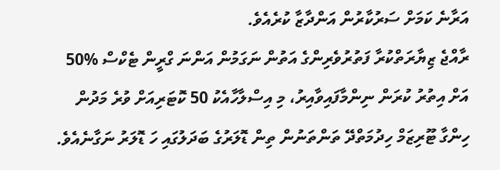އަރާނެ ކަމަށް ސަރުކާރުން އަންދާޒާ ކުރެއެވެ.
ރާއްޖެ ޒިޔާރަތްކުރާ ފަތުރުވެރިންގެ އަތުން ނަގަމުން އަންނަ ގްރީން ޓެކްސް %50 އަށް އިތުރު ކުރަން ނިންމާފައިވާއިރު، މި އިސްލާހާއެކު 50 ކޮޓަރިއަށް ވުރެ މަދުން ހިންގާ ޓޫރިޒަމް ހިދުމަތްދޭ ތަންތަނުން ތިން ޑޮލަރުގެ ބަދަލުގައި ހަ ޑޮލަރު ނަގާނެއެވެ.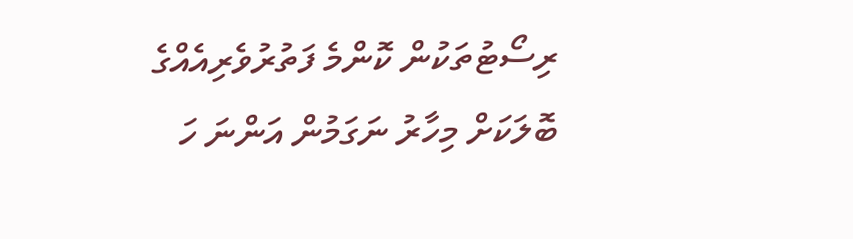ރިސޯޓުތަކުން ކޮންމެ ފަތުރުވެރިއެއްގެ ބޮލަކަށް މިހާރު ނަގަމުން އަންނަ ހަ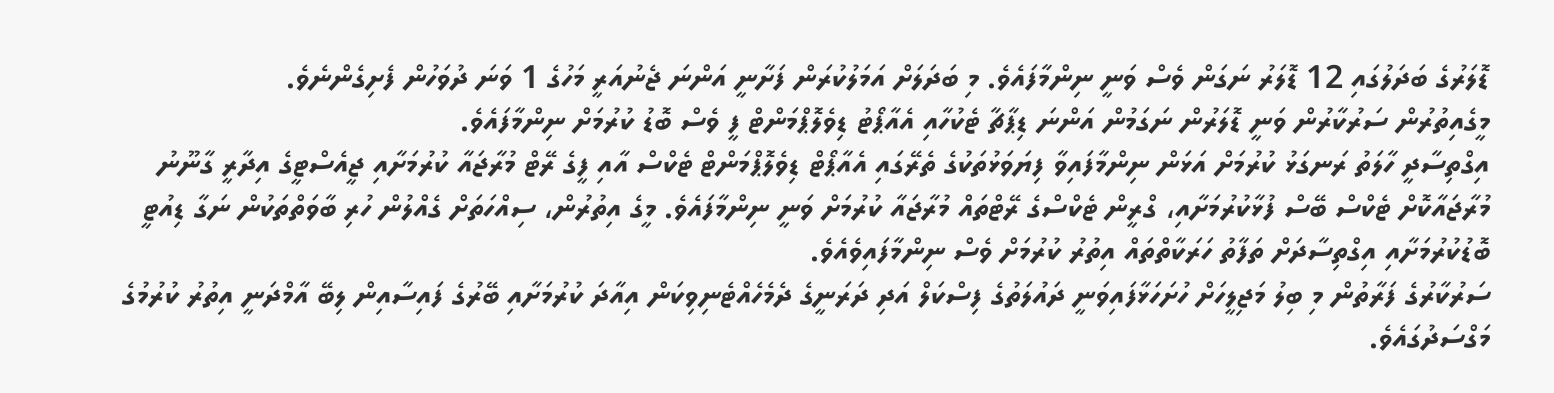ޑޮލަރުގެ ބަދަލުގައި 12 ޑޮލަރު ނަގަން ވެސް ވަނީ ނިންމާފައެވެ. މި ބަދަލަށް އަމަލުކުރަން ފަށާނީ އަންނަ ޖެނުއަރީ މަހުގެ 1 ވަނަ ދުވަހުން ފެށިގެންނެވެ.
މީގެއިތުރުން ސަރުކާރުން ވަނީ ޑޮލަރުން ނަގަމުން އަންނަ ޑިޕާޗާ ޓެކުހާއި އެއާޕޯޓު ޑިވެލޮޕްމަންޓް ފީ ވެސް ބޮޑު ކުރުމަށް ނިންމާފައެވެ.
އިގްތިސާދީ ހާލަތު ރަނގަޅު ކުރުމަށް އަޅަން ނިންމާފައިވާ ފިޔަވަޅުތަކުގެ ތެރޭގައި އެއާޕޯޓް ޑިވެލޮޕްމަންޓް ޓެކްސް އާއި ފީގެ ރޭޓް މުރާޖައާ ކުރުމަށާއި ޖީއެސްޓީގެ އިދާރީ ގާނޫނު މުރާޖައާކޮށް ޓެކްސް ބޭސް ފުޅާކުރުމަށާއި، ގްރީން ޓެކްސްގެ ރޭޓްތައް މުރާޖައާ ކުރުމަށް ވަނީ ނިންމާފައެވެ. މީގެ އިތުރުން، ސިއްހަތަށް ގެއްލުން ހުރި ބާވަތްތަކުން ނަގާ ޑިއުޓީ ބޮޑުކުރުމަށާއި އިގްތިސާދަށް ތަފާތު ހަރަކާތްތައް އިތުރު ކުރުމަށް ވެސް ނިންމާފައިވެއެވެ.
ސަރުކާރުގެ ފަރާތުން މި ބިލު މަޖިލީހަށް ހުށަހަޅާފައިވަނީ ދައުލަތުގެ ފިސްކަލް އަދި ދަރަނީގެ ދެމެހެއްޓެނިވިކަން އިއާދަ ކުރުމަށާއި ބޭރުގެ ފައިސާއިން ލިބޭ އާމްދަނީ އިތުރު ކުރުމުގެ މަގްސަދުގައެވެ.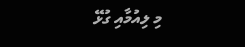މި ލިއުމާއި ގުޅޭ